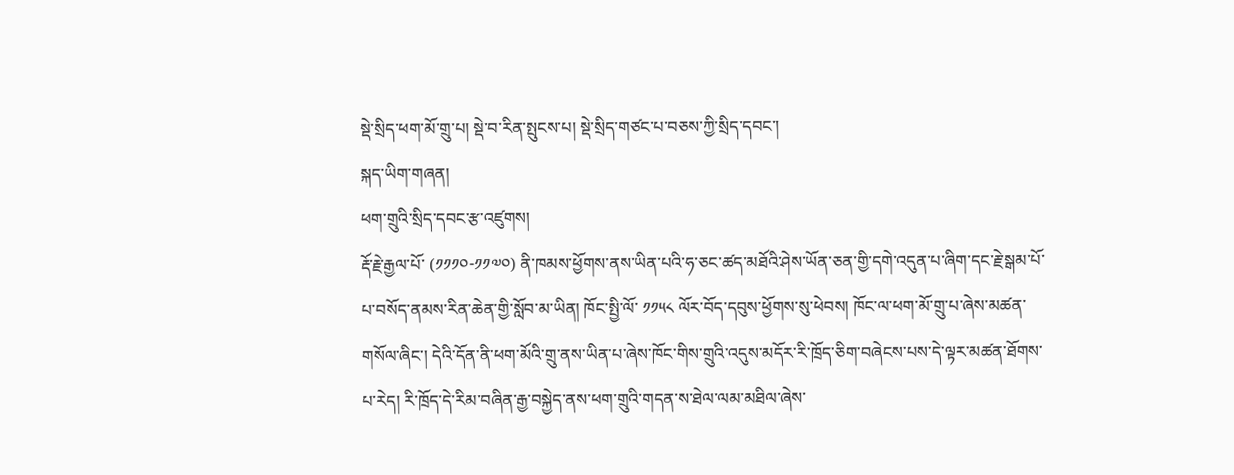སྡེ་སྲིད་ཕག་མོ་གྲུ་པ། སྡེ་བ་རིན་སྤུངས་པ། སྡེ་སྲིད་གཙང་པ་བཅས་ཀྱི་སྲིད་དབང་།
སྐད་ཡིག་གཞན།
ཕག་གྲུའི་སྲིད་དབང་རྩ་འཛུགས།
རྡོ་རྗེ་རྒྱལ་པོ་ (༡༡༡༠-༡༡༧༠) ནི་ཁམས་ཕྱོགས་ནས་ཡིན་པའི་ཧ་ཅང་ཚད་མཐོའི་ཤེས་ཡོན་ཅན་གྱི་དགེ་འདུན་པ་ཞིག་དང་རྗེ་སྒམ་པོ་པ་བསོད་ནམས་རིན་ཆེན་གྱི་སློབ་མ་ཡིན། ཁོང་སྤྱི་ལོ་ ༡༡༥༨ ལོར་བོད་དབུས་ཕྱོགས་སུ་ཕེབས། ཁོང་ལ་ཕག་མོ་གྲུ་པ་ཞེས་མཚན་གསོལ་ཞིང་། དེའི་དོན་ནི་ཕག་མོའི་གྲུ་ནས་ཡིན་པ་ཞེས་ཁོང་གིས་གྲུའི་འདུས་མདོར་རི་ཁྲོད་ཅིག་བཞེངས་པས་དེ་ལྟར་མཚན་ཐོགས་པ་རེད། རི་ཁྲོད་དེ་རིམ་བཞིན་རྒྱ་བསྐྱེད་ནས་ཕག་གྲུའི་གདན་ས་ཐེལ་ལམ་མཐིལ་ཞེས་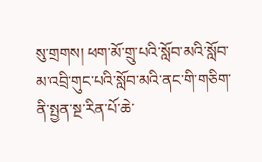སུ་གྲགས། ཕག་མོ་གྲུ་པའི་སློབ་མའི་སློབ་མ་འབྲི་གུང་པའི་སློབ་མའི་ནང་གི་གཅིག་ནི་སྤྱན་སྔ་རིན་པོ་ཆེ་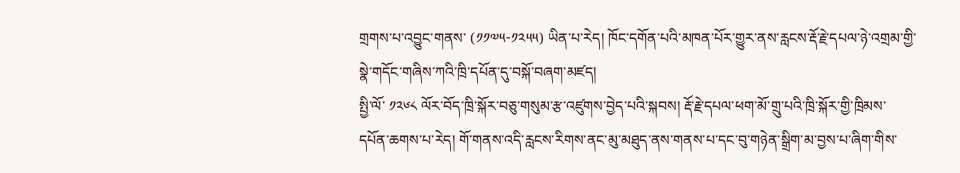གྲགས་པ་འབྱུང་གནས་ (༡༡༧༥-༡༢༥༥) ཡིན་པ་རེད། ཁོང་དགོན་པའི་མཁན་པོར་གྱུར་ནས་རླངས་རྡོ་རྗེ་དཔལ་ཉེ་འགྲམ་གྱི་སྣེ་གདོང་གཞིས་ཀའི་ཁྲི་དཔོན་དུ་བསྐོ་བཞག་མཛད།
སྤྱི་ལོ་ ༡༢༦༨ ལོར་བོད་ཁྲི་སྐོར་བཅུ་གསུམ་རྩ་འཛུགས་བྱེད་པའི་སྐབས། རྡོ་རྗེ་དཔལ་ཕག་མོ་གྲུ་པའི་ཁྲི་སྐོར་གྱི་ཁྲིམས་དཔོན་ཆགས་པ་རེད། གོ་གནས་འདི་རླངས་རིགས་ནང་མུ་མཐུད་ནས་གནས་པ་དང་བུ་གཉེན་སྒྲིག་མ་བྱས་པ་ཞིག་གིས་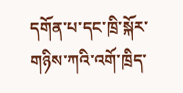དགོན་པ་དང་ཁྲི་སྐོར་གཉིས་ཀའི་འགོ་ཁྲིད་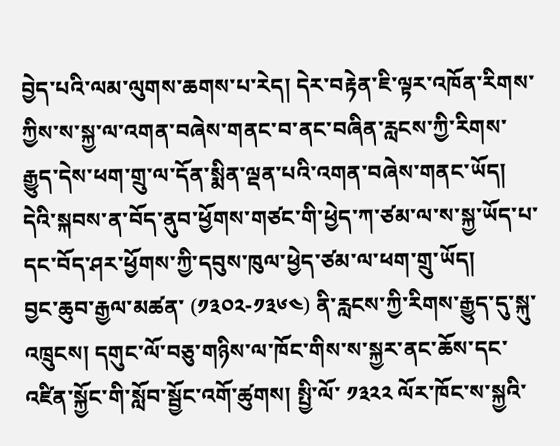བྱེད་པའི་ལམ་ལུགས་ཆགས་པ་རེད། དེར་བརྟེན་ཇི་ལྟར་འཁོན་རིགས་ཀྱིས་ས་སྐྱ་ལ་འགན་བཞེས་གནང་བ་ནང་བཞིན་རླངས་ཀྱི་རིགས་རྒྱུད་དེས་ཕག་གྲུ་ལ་དོན་སྨིན་ལྡན་པའི་འགན་བཞེས་གནང་ཡོད། དེའི་སྐབས་ན་བོད་ནུབ་ཕྱོགས་གཙང་གི་ཕྱེད་ཀ་ཙམ་ལ་ས་སྐྱ་ཡོད་པ་དང་བོད་ཤར་ཕྱོགས་ཀྱི་དབུས་ཁུལ་ཕྱེད་ཙམ་ལ་ཕག་གྲུ་ཡོད།
བྱང་ཆུབ་རྒྱལ་མཚན་ (༡༣༠༢-༡༣༦༤) ནི་རླངས་ཀྱི་རིགས་རྒྱུད་དུ་སྐུ་འཁྲུངས། དགུང་ལོ་བཅུ་གཉིས་ལ་ཁོང་གིས་ས་སྐྱར་ནང་ཆོས་དང་འཛིན་སྐྱོང་གི་སློབ་སྦྱོང་འགོ་ཚུགས། སྤྱི་ལོ་ ༡༣༢༢ ལོར་ཁོང་ས་སྐྱའི་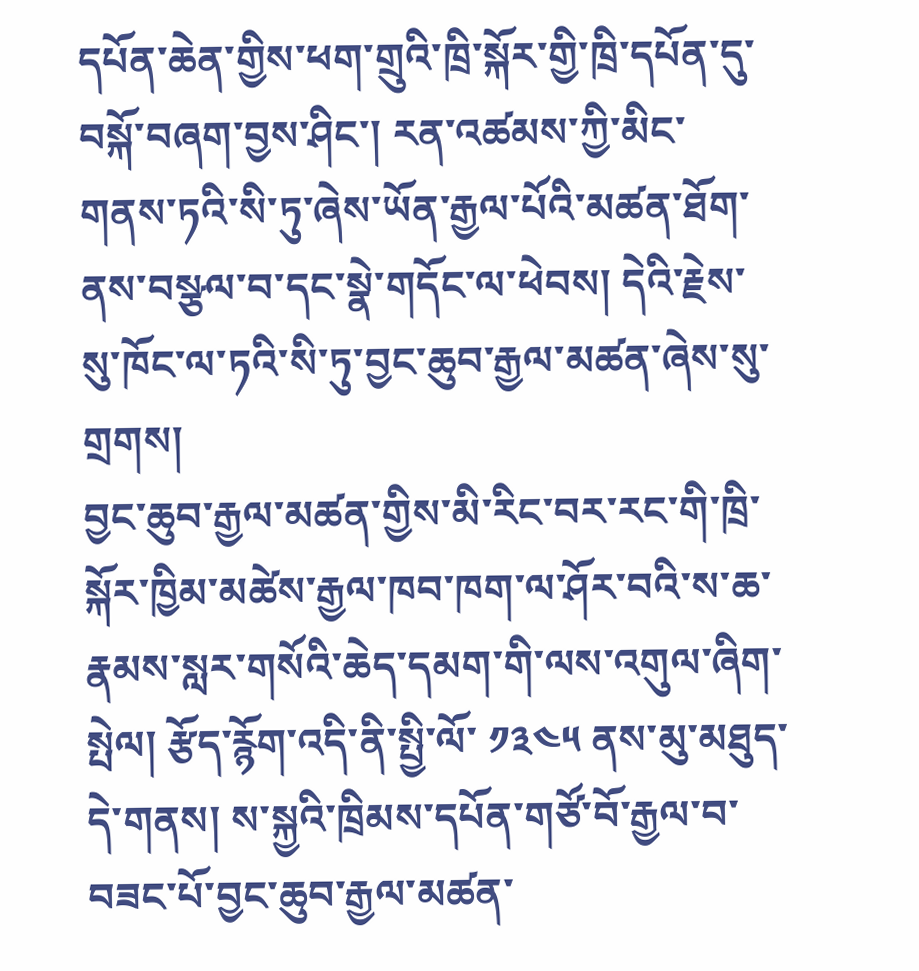དཔོན་ཆེན་གྱིས་ཕག་གྲུའི་ཁྲི་སྐོར་གྱི་ཁྲི་དཔོན་དུ་བསྐོ་བཞག་བྱས་ཤིང་། རན་འཚམས་ཀྱི་མིང་གནས་ཏའི་སི་ཏུ་ཞེས་ཡོན་རྒྱལ་པོའི་མཚན་ཐོག་ནས་བསྩལ་བ་དང་སྣེ་གདོང་ལ་ཕེབས། དེའི་རྗེས་སུ་ཁོང་ལ་ཏའི་སི་ཏུ་བྱང་ཆུབ་རྒྱལ་མཚན་ཞེས་སུ་གྲགས།
བྱང་ཆུབ་རྒྱལ་མཚན་གྱིས་མི་རིང་བར་རང་གི་ཁྲི་སྐོར་ཁྱིམ་མཚེས་རྒྱལ་ཁབ་ཁག་ལ་ཤོར་བའི་ས་ཆ་རྣམས་སླར་གསོའི་ཆེད་དམག་གི་ལས་འགུལ་ཞིག་སྤེལ། རྩོད་རྙོག་འདི་ནི་སྤྱི་ལོ་ ༡༣༤༥ ནས་མུ་མཐུད་དེ་གནས། ས་སྐྱའི་ཁྲིམས་དཔོན་གཙོ་བོ་རྒྱལ་བ་བཟང་པོ་བྱང་ཆུབ་རྒྱལ་མཚན་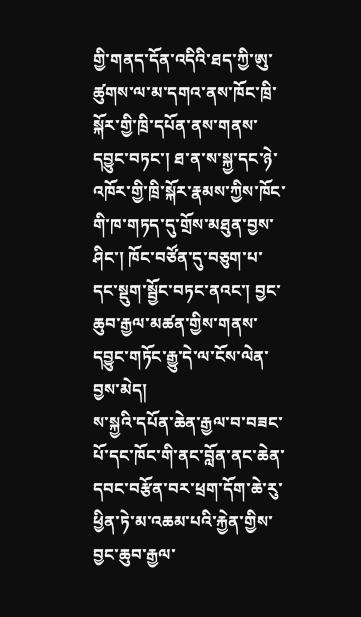གྱི་གནད་དོན་འདིའི་ཐད་ཀྱི་ཨུ་ཚུགས་ལ་མ་དགའ་ནས་ཁོང་ཁྲི་སྐོར་གྱི་ཁྲི་དཔོན་ནས་གནས་དབྱུང་བཏང་། ཐ་ན་ས་སྐྱ་དང་ཉེ་འཁོར་གྱི་ཁྲི་སྐོར་རྣམས་ཀྱིས་ཁོང་གི་ཁ་གཏད་དུ་གྲོས་མཐུན་བྱས་ཤིང་། ཁོང་བཙོན་དུ་བཅུག་པ་དང་སྡུག་སྦྱོང་བཏང་ནའང་། བྱང་ཆུབ་རྒྱལ་མཚན་གྱིས་གནས་དབྱུང་གཏོང་རྒྱུ་དེ་ལ་ངོས་ལེན་བྱས་མེད།
ས་སྐྱའི་དཔོན་ཆེན་རྒྱལ་བ་བཟང་པོ་དང་ཁོང་གི་ནང་བློན་ནང་ཆེན་དབང་བརྩོན་བར་ཕྲག་དོག་ཆེ་རུ་ཕྱིན་ཏེ་མ་འཆམ་པའི་རྐྱེན་གྱིས་བྱང་ཆུབ་རྒྱལ་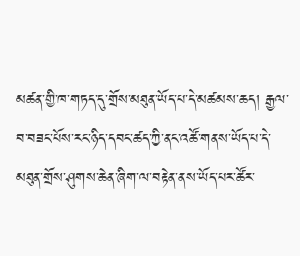མཚན་གྱི་ཁ་གཏད་དུ་གྲོས་མཐུན་ཡོད་པ་དེ་མཚམས་ཆད། རྒྱལ་བ་བཟང་པོས་རང་ཉིད་དབང་ཚད་ཀྱི་ནང་འཚོ་གནས་ཡོད་པ་དེ་མཐུན་གྲོས་ཤུགས་ཆེན་ཞིག་ལ་བརྟེན་ནས་ཡོད་པར་ཚོར་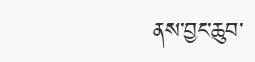ནས་བྱང་ཆུབ་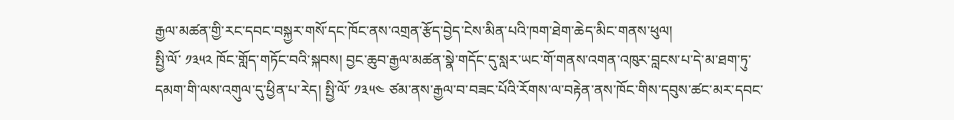རྒྱལ་མཚན་གྱི་རང་དབང་བསྐྱར་གསོ་དང་ཁོང་ནས་འགྲན་རྩོད་བྱེད་ངེས་མིན་པའི་ཁག་ཐེག་ཆེད་མིང་གནས་ཕུལ།
སྤྱི་ལོ་ ༡༣༥༢ ཁོང་གློད་གཏོང་བའི་སྐབས། བྱང་ཆུབ་རྒྱལ་མཚན་སྣེ་གདོང་དུ་སླར་ཡང་གོ་གནས་འགན་འཁུར་བླངས་པ་དེ་མ་ཐག་ཏུ་དམག་གི་ལས་འགུལ་དུ་ཕྱིན་པ་རེད། སྤྱི་ལོ་ ༡༣༥༤ ཙམ་ནས་རྒྱལ་བ་བཟང་པོའི་རོགས་ལ་བརྟེན་ནས་ཁོང་གིས་དབུས་ཚང་མར་དབང་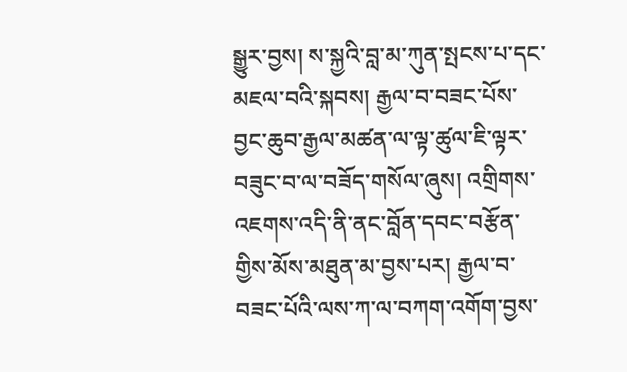སྒྱུར་བྱས། ས་སྐྱའི་བླ་མ་ཀུན་སྤངས་པ་དང་མཇལ་བའི་སྐབས། རྒྱལ་བ་བཟང་པོས་བྱང་ཆུབ་རྒྱལ་མཚན་ལ་ལྟ་ཚུལ་ཇི་ལྟར་བཟུང་བ་ལ་བཟོད་གསོལ་ཞུས། འགྲིགས་འཇགས་འདི་ནི་ནང་བློན་དབང་བརྩོན་གྱིས་མོས་མཐུན་མ་བྱས་པར། རྒྱལ་བ་བཟང་པོའི་ལས་ཀ་ལ་བཀག་འགོག་བྱས་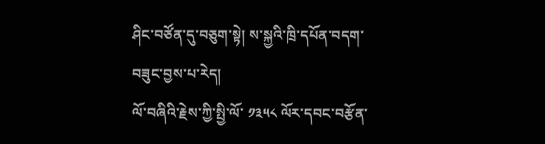ཤིང་བཙོན་དུ་བཅུག་སྟེ། ས་སྐྱའི་ཁྲི་དཔོན་བདག་བཟུང་བྱས་པ་རེད།
ལོ་བཞིའི་རྗེས་ཀྱི་སྤྱི་ལོ་ ༡༣༥༨ ལོར་དབང་བརྩོན་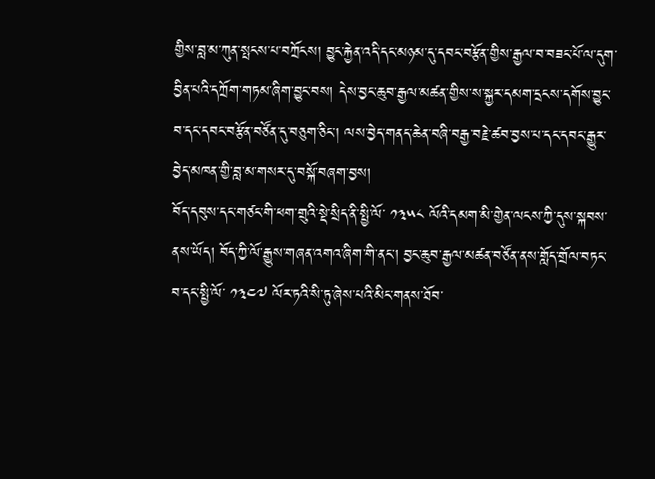གྱིས་བླ་མ་ཀུན་སྤངས་པ་བཀྲོངས། བྱུང་རྐྱེན་འདི་དང་མཉམ་དུ་དབང་བརྩོན་གྱིས་རྒྱལ་བ་བཟང་པོ་ལ་དུག་བྱིན་པའི་དཀྲོག་གཏམ་ཞིག་བྱུང་བས། དེས་བྱང་ཆུབ་རྒྱལ་མཚན་གྱིས་ས་སྐྱར་དམག་དྲངས་དགོས་བྱུང་བ་དང་དབང་བརྩོན་བཙོན་དུ་བཅུག་ཅིང་། ལས་བྱེད་གནད་ཆེན་བཞི་བརྒྱ་བརྗེ་ཚབ་བྱས་པ་དང་དབང་རྒྱུར་བྱེད་མཁན་གྱི་བླ་མ་གསར་དུ་བསྐོ་བཞག་བྱས།
བོད་དབུས་དང་གཙང་གི་ཕག་གྲུའི་སྡེ་སྲིད་ནི་སྤྱི་ལོ་ ༡༣༥༨ ལོའི་དམག་མི་གྱེན་ལངས་ཀྱི་དུས་སྐབས་ནས་ཡོད། བོད་ཀྱི་ལོ་རྒྱུས་གཞན་འགའ་ཞིག་གི་ནང་། བྱང་ཆུབ་རྒྱལ་མཚན་བཙོན་ནས་གློད་གྲོལ་བཏང་བ་དང་སྤྱི་ལོ་ ༡༣༤༧ ལོར་ཏའི་སི་ཏུ་ཞེས་པའི་མིང་གནས་ཐོབ་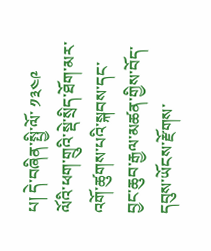པ། དེ་བཞིན་སྤྱི་ལོ་ ༡༣༤༩ ལོའི་ཕག་གྲུའི་སྡེ་སྲིད་ཐོག་མར་འགོ་ཚུགས་པའི་སྐབས་དང་བྱང་ཆུབ་རྒྱལ་མཚན་གྱིས་བོད་དབུས་ཡོངས་རྫོགས་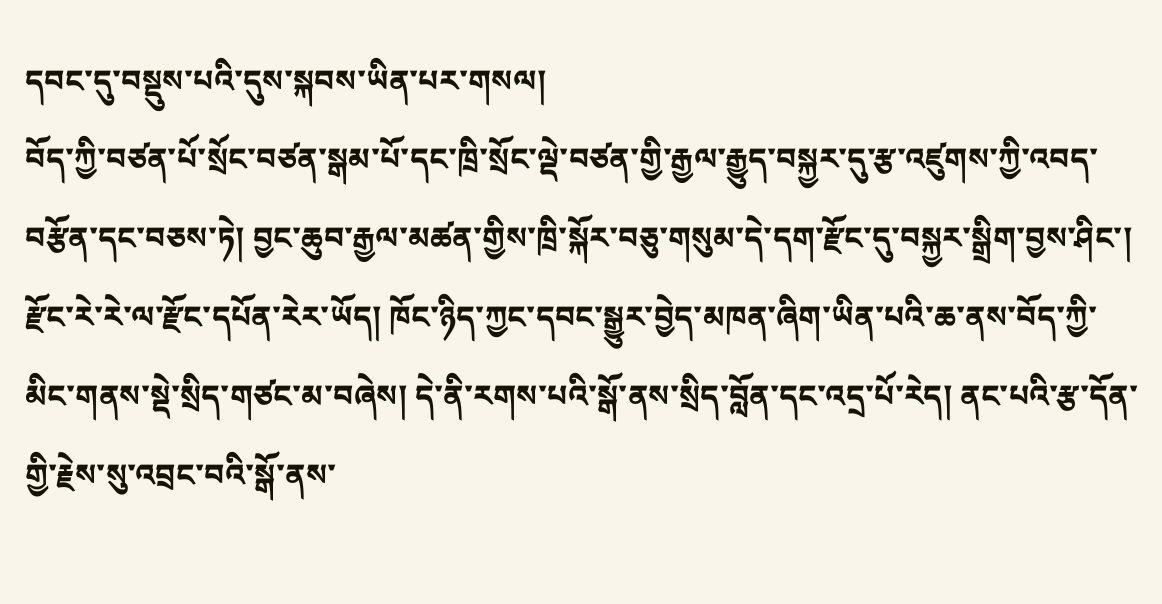དབང་དུ་བསྡུས་པའི་དུས་སྐབས་ཡིན་པར་གསལ།
བོད་ཀྱི་བཙན་པོ་སྲོང་བཙན་སྒམ་པོ་དང་ཁྲི་སྲོང་ལྡེ་བཙན་གྱི་རྒྱལ་རྒྱུད་བསྐྱར་དུ་རྩ་འཛུགས་ཀྱི་འབད་བརྩོན་དང་བཅས་ཏེ། བྱང་ཆུབ་རྒྱལ་མཚན་གྱིས་ཁྲི་སྐོར་བཅུ་གསུམ་དེ་དག་རྫོང་དུ་བསྐྱར་སྒྲིག་བྱས་ཤིང་། རྫོང་རེ་རེ་ལ་རྫོང་དཔོན་རེར་ཡོད། ཁོང་ཉིད་ཀྱང་དབང་སྒྱུར་བྱེད་མཁན་ཞིག་ཡིན་པའི་ཆ་ནས་བོད་ཀྱི་མིང་གནས་སྡེ་སྲིད་གཙང་མ་བཞེས། དེ་ནི་རགས་པའི་སྒོ་ནས་སྲིད་བློན་དང་འདྲ་པོ་རེད། ནང་པའི་རྩ་དོན་གྱི་རྗེས་སུ་འབྲང་བའི་སྒོ་ནས་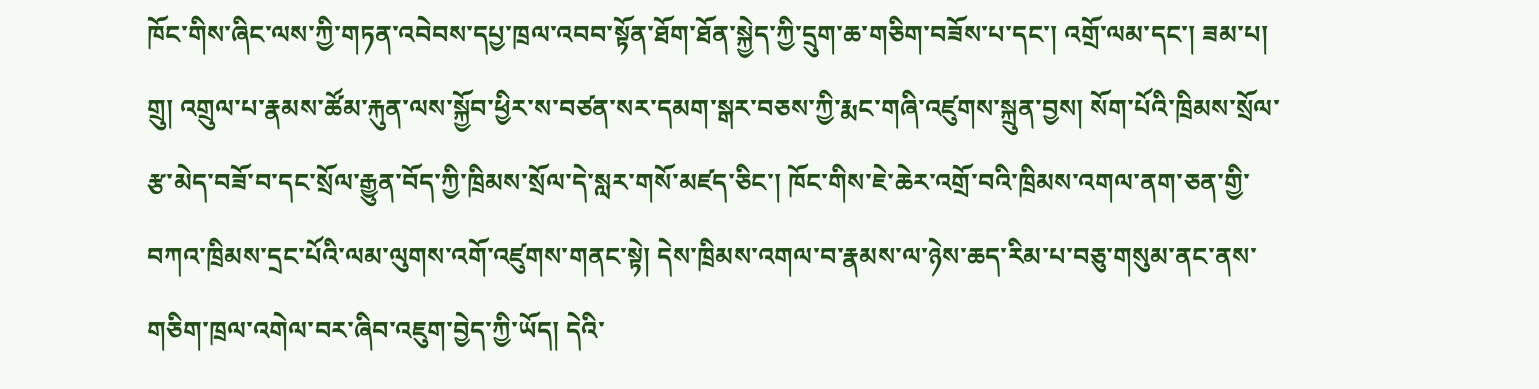ཁོང་གིས་ཞིང་ལས་ཀྱི་གཏན་འབེབས་དཔྱ་ཁྲལ་འབབ་སྟོན་ཐོག་ཐོན་སྐྱེད་ཀྱི་དྲུག་ཆ་གཅིག་བཟོས་པ་དང་། འགྲོ་ལམ་དང་། ཟམ་པ། གྲུ། འགྲུལ་པ་རྣམས་ཚོམ་རྐུན་ལས་སྐྱོབ་ཕྱིར་ས་བཙན་སར་དམག་སྒར་བཅས་ཀྱི་རྨང་གཞི་འཛུགས་སྐྲུན་བྱས། སོག་པོའི་ཁྲིམས་སྲོལ་རྩ་མེད་བཟོ་བ་དང་སྲོལ་རྒྱུན་བོད་ཀྱི་ཁྲིམས་སྲོལ་དེ་སླར་གསོ་མཛད་ཅིང་། ཁོང་གིས་ཇེ་ཆེར་འགྲོ་བའི་ཁྲིམས་འགལ་ནག་ཅན་གྱི་བཀའ་ཁྲིམས་དྲང་པོའི་ལམ་ལུགས་འགོ་འཛུགས་གནང་སྟེ། དེས་ཁྲིམས་འགལ་བ་རྣམས་ལ་ཉེས་ཆད་རིམ་པ་བཅུ་གསུམ་ནང་ནས་གཅིག་ཁྲལ་འགེལ་བར་ཞིབ་འཇུག་བྱེད་ཀྱི་ཡོད། དེའི་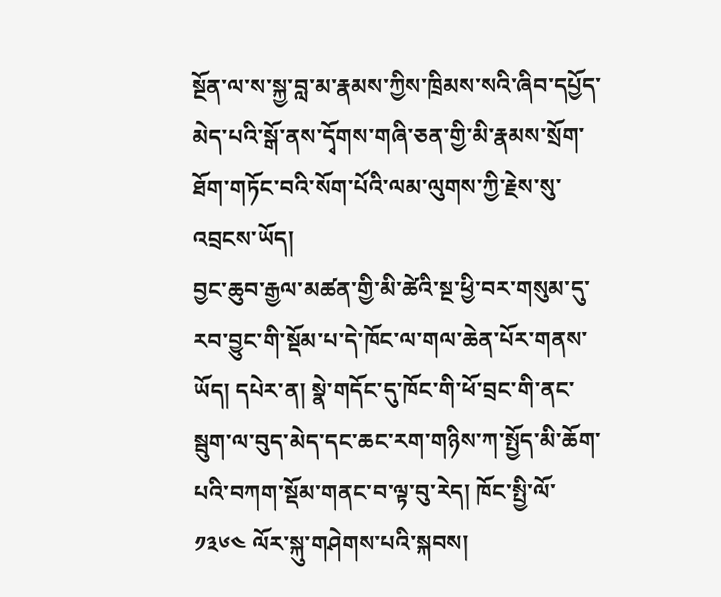སྔོན་ལ་ས་སྐྱ་བླ་མ་རྣམས་ཀྱིས་ཁྲིམས་སའི་ཞིབ་དཔྱོད་མེད་པའི་སྒོ་ནས་དྭོགས་གཞི་ཅན་གྱི་མི་རྣམས་སྲོག་ཐོག་གཏོང་བའི་སོག་པོའི་ལམ་ལུགས་ཀྱི་རྗེས་སུ་འབྲངས་ཡོད།
བྱང་ཆུབ་རྒྱལ་མཚན་གྱི་མི་ཚེའི་སྔ་ཕྱི་བར་གསུམ་དུ་རབ་བྱུང་གི་སྡོམ་པ་དེ་ཁོང་ལ་གལ་ཆེན་པོར་གནས་ཡོད། དཔེར་ན། སྣེ་གདོང་དུ་ཁོང་གི་ཕོ་བྲང་གི་ནང་སྦུག་ལ་བུད་མེད་དང་ཆང་རག་གཉིས་ཀ་སྤྱོད་མི་ཆོག་པའི་བཀག་སྡོམ་གནང་བ་ལྟ་བུ་རེད། ཁོང་སྤྱི་ལོ་ ༡༣༦༤ ལོར་སྐུ་གཤེགས་པའི་སྐབས།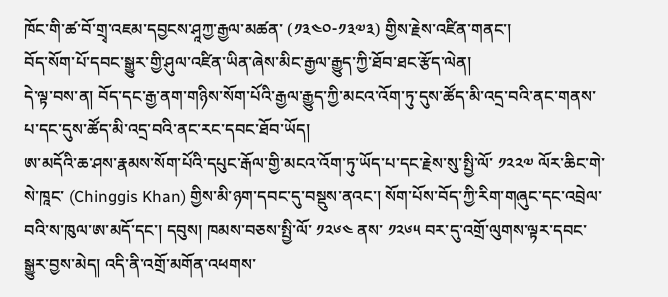ཁོང་གི་ཚ་བོ་གྲྭ་འཇམ་དབྱངས་ཤཱཀྱ་རྒྱལ་མཚན་ (༡༣༤༠-༡༣༧༣) གྱིས་རྗེས་འཛིན་གནང་།
བོད་སོག་པོ་དབང་སྒྱུར་གྱི་ཤུལ་འཛིན་ཡིན་ཞེས་མིང་རྒྱལ་རྒྱུད་ཀྱི་ཐོབ་ཐང་རྩོད་ལེན།
དེ་ལྟ་བས་ན། བོད་དང་རྒྱ་ནག་གཉིས་སོག་པོའི་རྒྱལ་རྒྱུད་ཀྱི་མངའ་འོག་ཏུ་དུས་ཚོད་མི་འདྲ་བའི་ནང་གནས་པ་དང་དུས་ཚོད་མི་འདྲ་བའི་ནང་རང་དབང་ཐོབ་ཡོད།
ཨ་མདོའི་ཆ་ཤས་རྣམས་སོག་པོའི་དཔུང་རྒོལ་གྱི་མངའ་འོག་ཏུ་ཡོད་པ་དང་རྗེས་སུ་སྤྱི་ལོ་ ༡༢༢༧ ལོར་ཆིང་གེ་སེ་ཁཱང་ (Chinggis Khan) གྱིས་མི་ཉག་དབང་དུ་བསྡུས་ནའང་། སོག་པོས་བོད་ཀྱི་རིག་གཞུང་དང་འབྲེལ་བའི་ས་ཁུལ་ཨ་མདོ་དང་། དབུས། ཁམས་བཅས་སྤྱི་ལོ་ ༡༢༦༤ ནས་ ༡༢༦༥ བར་དུ་འགྲོ་ལུགས་ལྟར་དབང་སྒྱུར་བྱས་མེད། འདི་ནི་འགྲོ་མགོན་འཕགས་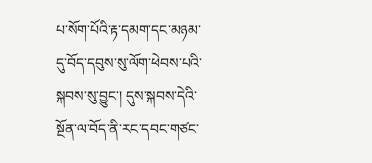པ་སོག་པོའི་རྟ་དམག་དང་མཉམ་དུ་བོད་དབུས་སུ་ལོག་ཕེབས་པའི་སྐབས་སུ་བྱུང་། དུས་སྐབས་དེའི་སྔོན་ལ་བོད་ནི་རང་དབང་གཙང་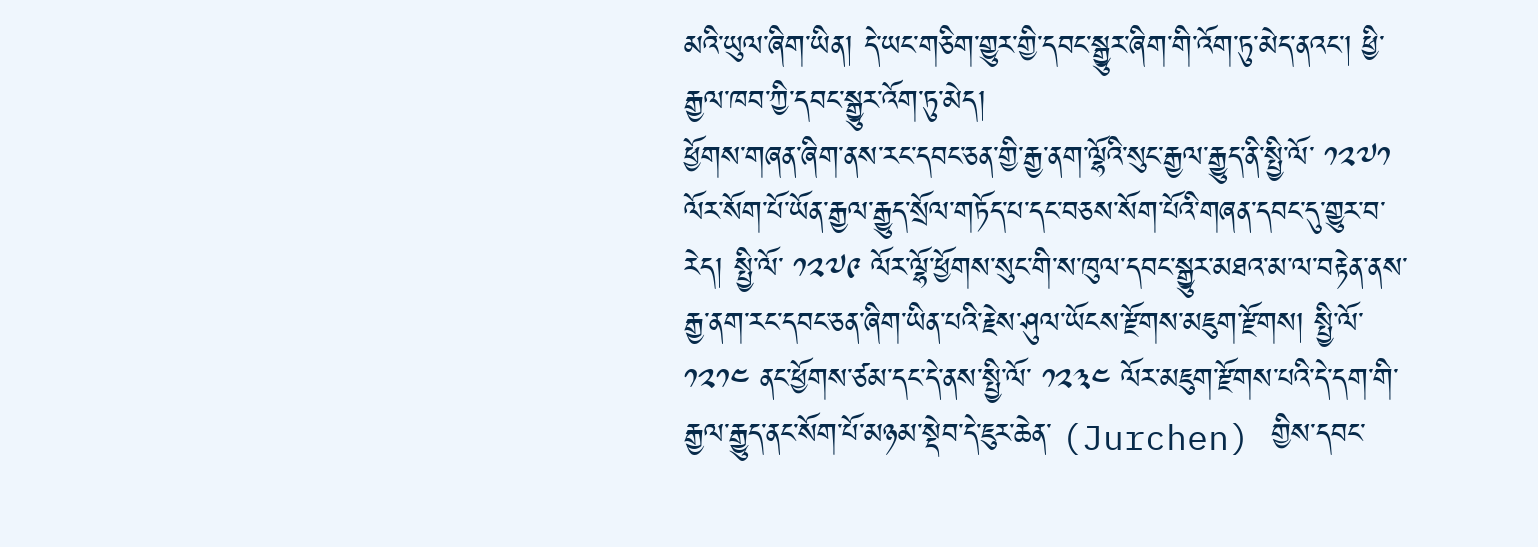མའི་ཡུལ་ཞིག་ཡིན། དེ་ཡང་གཅིག་གྱུར་གྱི་དབང་སྒྱུར་ཞིག་གི་འོག་ཏུ་མེད་ནའང་། ཕྱི་རྒྱལ་ཁབ་ཀྱི་དབང་སྒྱུར་འོག་ཏུ་མེད།
ཕྱོགས་གཞན་ཞིག་ནས་རང་དབང་ཅན་གྱི་རྒྱ་ནག་ལྷོའི་སུང་རྒྱལ་རྒྱུད་ནི་སྤྱི་ལོ་ ༡༢༧༡ ལོར་སོག་པོ་ཡོན་རྒྱལ་རྒྱུད་སྲོལ་གཏོད་པ་དང་བཅས་སོག་པོའི་གཞན་དབང་དུ་གྱུར་བ་རེད། སྤྱི་ལོ་ ༡༢༧༩ ལོར་ལྷོ་ཕྱོགས་སུང་གི་ས་ཁུལ་དབང་སྒྱུར་མཐའ་མ་ལ་བརྟེན་ནས་རྒྱ་ནག་རང་དབང་ཅན་ཞིག་ཡིན་པའི་རྗེས་ཤུལ་ཡོངས་རྫོགས་མཇུག་རྫོགས། སྤྱི་ལོ་ ༡༢༡༤ ནང་ཕྱོགས་ཙམ་དང་དེ་ནས་སྤྱི་ལོ་ ༡༢༣༤ ལོར་མཇུག་རྫོགས་པའི་དེ་དག་གི་རྒྱལ་རྒྱུད་ནང་སོག་པོ་མཉམ་སྡེབ་དེ་ཇུར་ཆེན་ (Jurchen) གྱིས་དབང་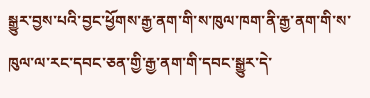སྒྱུར་བྱས་པའི་བྱང་ཕྱོགས་རྒྱ་ནག་གི་ས་ཁུལ་ཁག་ནི་རྒྱ་ནག་གི་ས་ཁུལ་ལ་རང་དབང་ཅན་གྱི་རྒྱ་ནག་གི་དབང་སྒྱུར་དེ་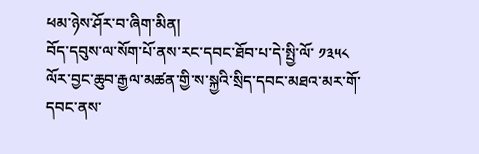ཕམ་ཉེས་ཤོར་བ་ཞིག་མིན།
བོད་དབུས་ལ་སོག་པོ་ནས་རང་དབང་ཐོབ་པ་དེ་སྤྱི་ལོ་ ༡༣༥༨ ལོར་བྱང་ཆུབ་རྒྱལ་མཚན་གྱི་ས་སྐྱའི་སྲིད་དབང་མཐའ་མར་གོ་དབང་ནས་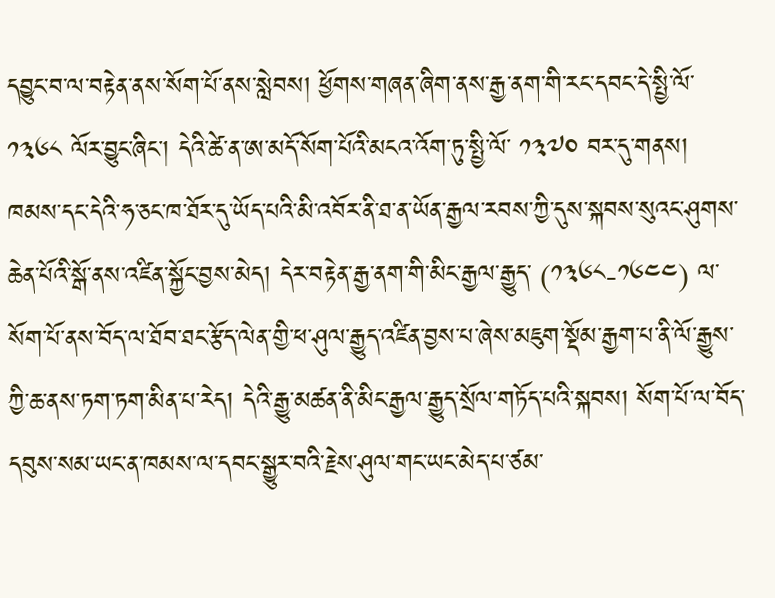དབྱུང་བ་ལ་བརྟེན་ནས་སོག་པོ་ནས་སླེབས། ཕྱོགས་གཞན་ཞིག་ནས་རྒྱ་ནག་གི་རང་དབང་དེ་སྤྱི་ལོ་ ༡༣༦༨ ལོར་བྱུང་ཞིང་། དེའི་ཚེ་ན་ཨ་མདོ་སོག་པོའི་མངའ་འོག་ཏུ་སྤྱི་ལོ་ ༡༣༧༠ བར་དུ་གནས། ཁམས་དང་དེའི་ཧ་ཅང་ཁ་ཐོར་དུ་ཡོད་པའི་མི་འབོར་ནི་ཐ་ན་ཡོན་རྒྱལ་རབས་ཀྱི་དུས་སྐབས་སུའང་ཤུགས་ཆེན་པོའི་སྒོ་ནས་འཛིན་སྐྱོང་བྱས་མེད། དེར་བརྟེན་རྒྱ་ནག་གི་མིང་རྒྱལ་རྒྱུད་ (༡༣༦༨-༡༦༤༤) ལ་སོག་པོ་ནས་བོད་ལ་ཐོབ་ཐང་རྩོད་ལེན་གྱི་ཕ་ཤུལ་རྒྱུད་འཛིན་བྱས་པ་ཞེས་མཇུག་སྡོམ་རྒྱག་པ་ནི་ལོ་རྒྱུས་ཀྱི་ཆ་ནས་ཏག་ཏག་མིན་པ་རེད། དེའི་རྒྱུ་མཚན་ནི་མིང་རྒྱལ་རྒྱུད་སྲོལ་གཏོད་པའི་སྐབས། སོག་པོ་ལ་བོད་དབུས་སམ་ཡང་ན་ཁམས་ལ་དབང་སྒྱུར་བའི་རྗེས་ཤུལ་གང་ཡང་མེད་པ་ཙམ་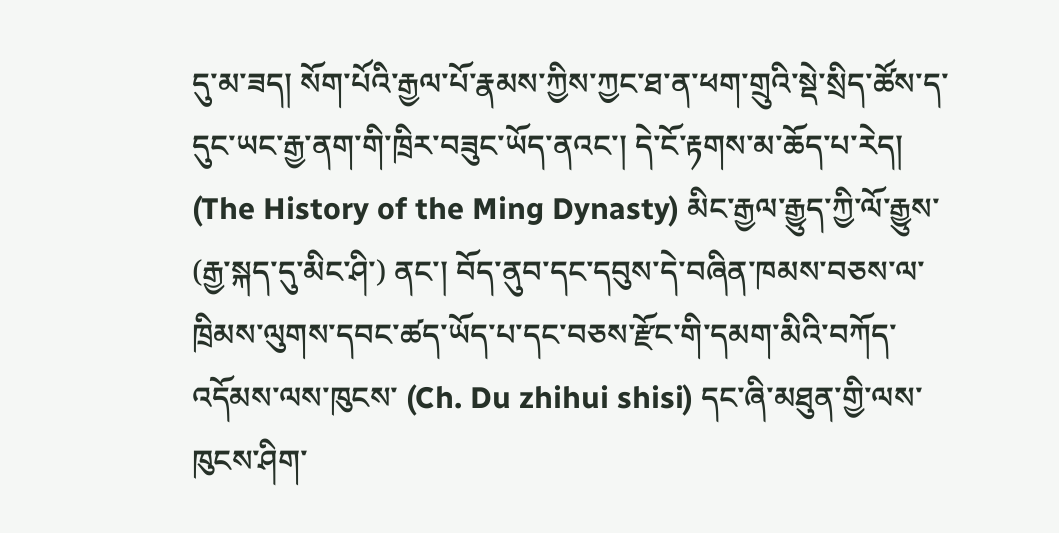དུ་མ་ཟད། སོག་པོའི་རྒྱལ་པོ་རྣམས་ཀྱིས་ཀྱང་ཐ་ན་ཕག་གྲུའི་སྡེ་སྲིད་ཚོས་ད་དུང་ཡང་རྒྱ་ནག་གི་ཁྲིར་བཟུང་ཡོད་ནའང་། དེ་ངོ་རྟགས་མ་ཆོད་པ་རེད།
(The History of the Ming Dynasty) མིང་རྒྱལ་རྒྱུད་ཀྱི་ལོ་རྒྱུས་ (རྒྱ་སྐད་དུ་མིང་ཤི་) ནང་། བོད་ནུབ་དང་དབུས་དེ་བཞིན་ཁམས་བཅས་ལ་ཁྲིམས་ལུགས་དབང་ཚད་ཡོད་པ་དང་བཅས་རྫོང་གི་དམག་མིའི་བཀོད་འདོམས་ལས་ཁུངས་ (Ch. Du zhihui shisi) དང་ཞི་མཐུན་གྱི་ལས་ཁུངས་ཤིག་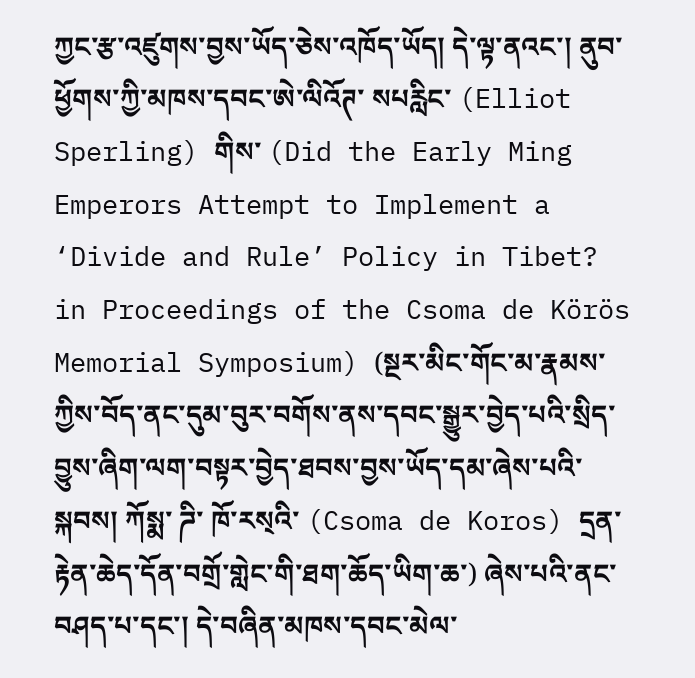ཀྱང་རྩ་འཛུགས་བྱས་ཡོད་ཅེས་འཁོད་ཡོད། དེ་ལྟ་ནའང་། ནུབ་ཕྱོགས་ཀྱི་མཁས་དབང་ཨེ་ལིའོཊ་ སཔརླིང་ (Elliot Sperling) གིས་ (Did the Early Ming Emperors Attempt to Implement a ‘Divide and Rule’ Policy in Tibet? in Proceedings of the Csoma de Körös Memorial Symposium) (སྔར་མིང་གོང་མ་རྣམས་ཀྱིས་བོད་ནང་དུམ་བུར་བགོས་ནས་དབང་སྒྱུར་བྱེད་པའི་སྲིད་བྱུས་ཞིག་ལག་བསྟར་བྱེད་ཐབས་བྱས་ཡོད་དམ་ཞེས་པའི་སྐབས། ཀོསྨ་ ཌི་ ཁོ་རས྄འི་ (Csoma de Koros) དྲན་རྟེན་ཆེད་དོན་བགྲོ་གླེང་གི་ཐག་ཆོད་ཡིག་ཆ་) ཞེས་པའི་ནང་བཤད་པ་དང་། དེ་བཞིན་མཁས་དབང་མེལ་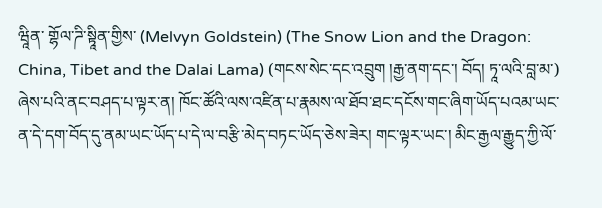ཝཱིན་ གྷོལ་ཌི་སྟཱིན་གྱིས་ (Melvyn Goldstein) (The Snow Lion and the Dragon: China, Tibet and the Dalai Lama) (གངས་སེང་དང་འབྲུག །རྒྱ་ནག་དང་། བོད། ཏཱ་ལའི་བླ་མ་) ཞེས་པའི་ནང་བཤད་པ་ལྟར་ན། ཁོང་ཚོའི་ལས་འཛིན་པ་རྣམས་ལ་ཐོབ་ཐང་དངོས་གང་ཞིག་ཡོད་པའམ་ཡང་ན་དེ་དག་བོད་དུ་ནམ་ཡང་ཡོད་པ་དེ་ལ་བརྩི་མེད་བཏང་ཡོད་ཅེས་ཟེར། གང་ལྟར་ཡང་། མིང་རྒྱལ་རྒྱུད་ཀྱི་ལོ་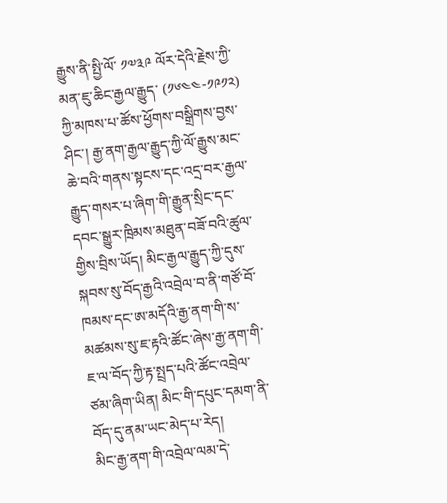རྒྱུས་ནི་སྤྱི་ལོ་ ༡༧༣༩ ལོར་དེའི་རྗེས་ཀྱི་མན་ཇུ་ཆིང་རྒྱལ་རྒྱུད་ (༡༦༤༤-༡༩༡༢) ཀྱི་མཁས་པ་ཚོས་ཕྱོགས་བསྒྲིགས་བྱས་ཤིང་། རྒྱ་ནག་རྒྱལ་རྒྱུད་ཀྱི་ལོ་རྒྱུས་མང་ཆེ་བའི་གནས་སྟངས་དང་འདྲ་བར་རྒྱལ་རྒྱུད་གསར་པ་ཞིག་གི་རྒྱུན་སྲིང་དང་དབང་སྒྱུར་ཁྲིམས་མཐུན་བཟོ་བའི་ཚུལ་གྱིས་བྲིས་ཡོད། མིང་རྒྱལ་རྒྱུད་ཀྱི་དུས་སྐབས་སུ་བོད་རྒྱའི་འབྲེལ་བ་ནི་གཙོ་བོ་ཁམས་དང་ཨ་མདོའི་རྒྱ་ནག་གི་ས་མཚམས་སུ་ཇ་རྟའི་ཚོང་ཞེས་རྒྱ་ནག་གི་ཇ་ལ་བོད་ཀྱི་རྟ་སྤྲད་པའི་ཚོང་འབྲེལ་ཙམ་ཞིག་ཡིན། མིང་གི་དཔུང་དམག་ནི་བོད་དུ་ནམ་ཡང་མེད་པ་རེད།
མིང་རྒྱ་ནག་གི་འབྲེལ་ལམ་དེ་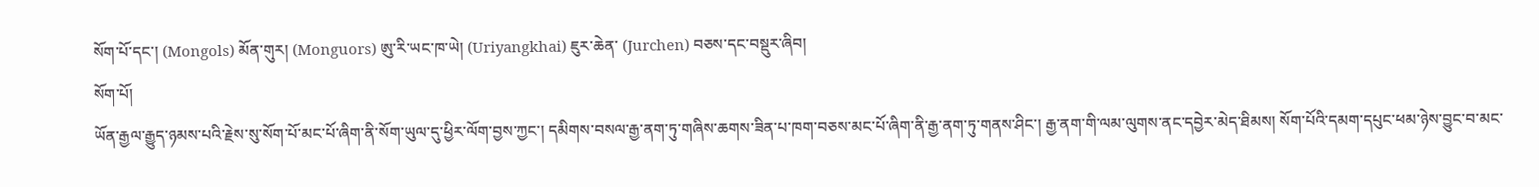སོག་པོ་དང་། (Mongols) མོན་གུར། (Monguors) ཨུ་རི་ཡང་ཁ་ཡེ། (Uriyangkhai) ཇུར་ཆེན་ (Jurchen) བཅས་དང་བསྡུར་ཞིབ།
སོག་པོ།
ཡོན་རྒྱལ་རྒྱུད་ཉམས་པའི་རྗེས་སུ་སོག་པོ་མང་པོ་ཞིག་ནི་སོག་ཡུལ་དུ་ཕྱིར་ལོག་བྱས་ཀྱང་། དམིགས་བསལ་རྒྱ་ནག་ཏུ་གཞིས་ཆགས་ཟིན་པ་ཁག་བཅས་མང་པོ་ཞིག་ནི་རྒྱ་ནག་ཏུ་གནས་ཤིང་། རྒྱ་ནག་གི་ལམ་ལུགས་ནང་དབྱེར་མེད་ཐིམས། སོག་པོའི་དམག་དཔུང་ཕམ་ཉེས་བྱུང་བ་མང་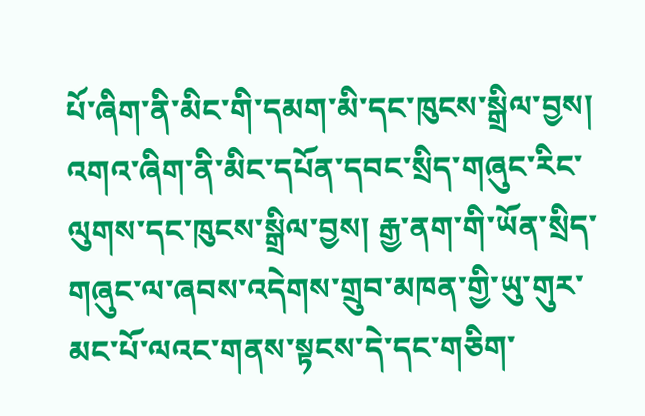པོ་ཞིག་ནི་མིང་གི་དམག་མི་དང་ཁུངས་སྒྲིལ་བྱས། འགའ་ཞིག་ནི་མིང་དཔོན་དབང་སྲིད་གཞུང་རིང་ལུགས་དང་ཁུངས་སྒྲིལ་བྱས། རྒྱ་ནག་གི་ཡོན་སྲིད་གཞུང་ལ་ཞབས་འདེགས་གྲུབ་མཁན་གྱི་ཡུ་གུར་མང་པོ་ལའང་གནས་སྟངས་དེ་དང་གཅིག་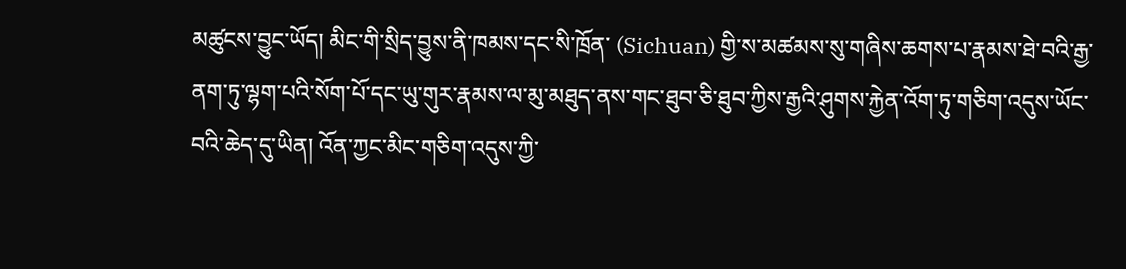མཚུངས་བྱུང་ཡོད། མིང་གི་སྲིད་བྱུས་ནི་ཁམས་དང་སི་ཁྲོན་ (Sichuan) གྱི་ས་མཚམས་སུ་གཞིས་ཆགས་པ་རྣམས་ཐེ་བའི་རྒྱ་ནག་ཏུ་ལྷག་པའི་སོག་པོ་དང་ཡུ་གུར་རྣམས་ལ་མུ་མཐུད་ནས་གང་ཐུབ་ཅི་ཐུབ་ཀྱིས་རྒྱའི་ཤུགས་རྐྱེན་འོག་ཏུ་གཅིག་འདུས་ཡོང་བའི་ཆེད་དུ་ཡིན། འོན་ཀྱང་མིང་གཅིག་འདུས་ཀྱི་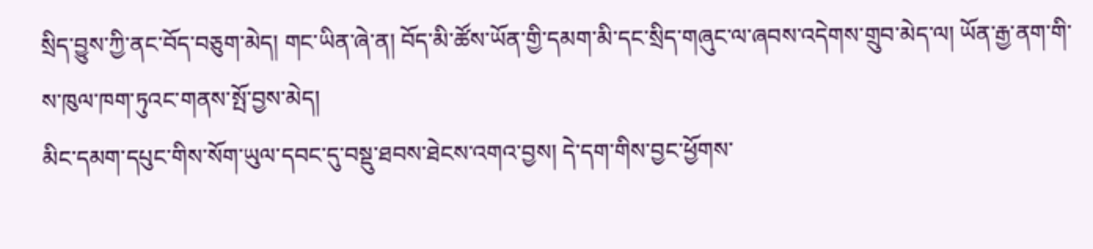སྲིད་བྱུས་ཀྱི་ནང་བོད་བཅུག་མེད། གང་ཡིན་ཞེ་ན། བོད་མི་ཚོས་ཡོན་གྱི་དམག་མི་དང་སྲིད་གཞུང་ལ་ཞབས་འདེགས་གྲུབ་མེད་ལ། ཡོན་རྒྱ་ནག་གི་ས་ཁུལ་ཁག་ཏུའང་གནས་སྤོ་བྱས་མེད།
མིང་དམག་དཔུང་གིས་སོག་ཡུལ་དབང་དུ་བསྡུ་ཐབས་ཐེངས་འགའ་བྱས། དེ་དག་གིས་བྱང་ཕྱོགས་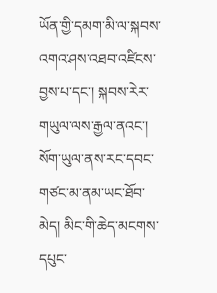ཡོན་གྱི་དམག་མི་ལ་སྐབས་འགའ་ཤས་འཐབ་འཛིངས་བྱས་པ་དང་། སྐབས་རེར་གཡུལ་ལས་རྒྱལ་ནའང་། སོག་ཡུལ་ནས་རང་དབང་གཙང་མ་ནམ་ཡང་ཐོབ་མེད། མིང་གི་ཆེད་མངགས་དཔུང་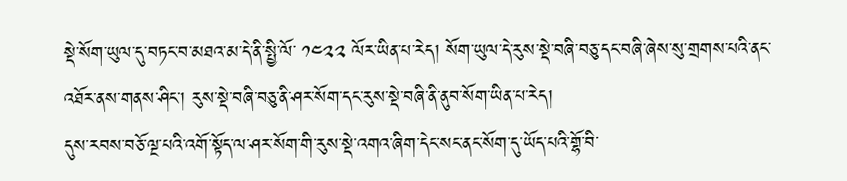སྡེ་སོག་ཡུལ་དུ་བཏང་བ་མཐའ་མ་དེ་ནི་སྤྱི་ལོ་ ༡༤༢༢ ལོར་ཡིན་པ་རེད། སོག་ཡུལ་དེ་རུས་སྡེ་བཞི་བཅུ་དང་བཞི་ཞེས་སུ་གྲགས་པའི་ནང་འཐོར་ནས་གནས་ཤིང་། རུས་སྡེ་བཞི་བཅུ་ནི་ཤར་སོག་དང་རུས་སྡེ་བཞི་ནི་ནུབ་སོག་ཡིན་པ་རེད།
དུས་རབས་བཅོ་ལྔ་པའི་འགོ་སྟོད་ལ་ཤར་སོག་གི་རུས་སྡེ་འགའ་ཞིག་དེང་སང་ནང་སོག་དུ་ཡོད་པའི་གྷོ་བི་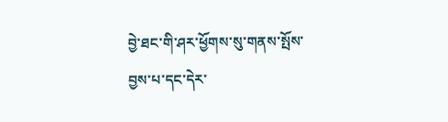བྱེ་ཐང་གི་ཤར་ཕྱོགས་སུ་གནས་སྤོས་བྱས་པ་དང་དེར་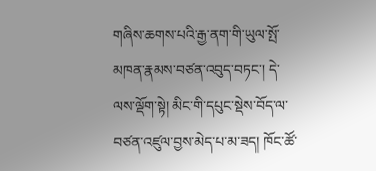གཞིས་ཆགས་པའི་རྒྱ་ནག་གི་ཡུལ་སྤོ་མཁན་རྣམས་བཙན་འབུད་བཏང་། དེ་ལས་ལྡོག་སྟེ། མིང་གི་དཔུང་སྡེས་བོད་ལ་བཙན་འཛུལ་བྱས་མེད་པ་མ་ཟད། ཁོང་ཚོ་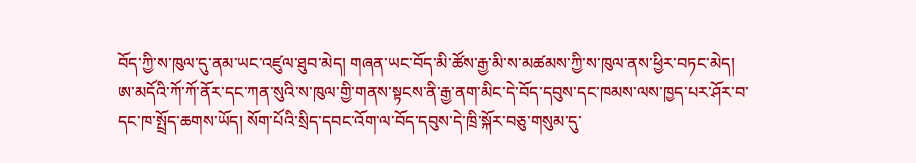བོད་ཀྱི་ས་ཁུལ་དུ་ནམ་ཡང་འཛུལ་ཐུབ་མེད། གཞན་ཡང་བོད་མི་ཚོས་རྒྱ་མི་ས་མཚམས་ཀྱི་ས་ཁུལ་ནས་ཕྱིར་བཏང་མེད།
ཨ་མདོའི་ཀོ་ཀོ་ནོར་དང་ཀན་སུའི་ས་ཁུལ་གྱི་གནས་སྟངས་ནི་རྒྱ་ནག་མིང་དེ་བོད་དབུས་དང་ཁམས་ལས་ཁྱད་པར་ཤོར་བ་དང་ཁ་སྤྲོད་ཆགས་ཡོད། སོག་པོའི་སྲིད་དབང་འོག་ལ་བོད་དབུས་དེ་ཁྲི་སྐོར་བཅུ་གསུམ་དུ་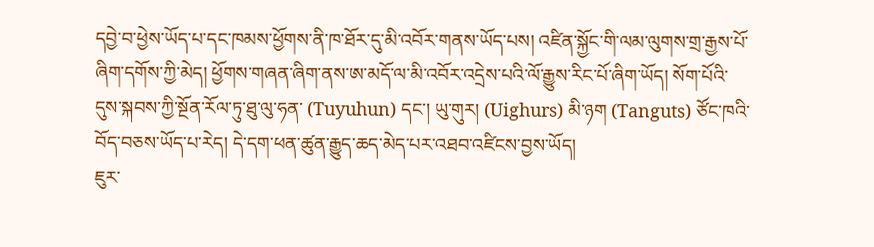དབྱེ་བ་ཕྱེས་ཡོད་པ་དང་ཁམས་ཕྱོགས་ནི་ཁ་ཐོར་དུ་མི་འབོར་གནས་ཡོད་པས། འཛིན་སྐྱོང་གི་ལམ་ལུགས་གྲ་རྒྱས་པོ་ཞིག་དགོས་ཀྱི་མེད། ཕྱོགས་གཞན་ཞིག་ནས་ཨ་མདོ་ལ་མི་འབོར་འདྲེས་པའི་ལོ་རྒྱུས་རིང་པོ་ཞིག་ཡོད། སོག་པོའི་དུས་སྐབས་ཀྱི་སྔོན་རོལ་ཏུ་ཐུ་ལུ་ཧན་ (Tuyuhun) དང་། ཡུ་གུར། (Uighurs) མི་ཉག (Tanguts) ཙོང་ཁའི་བོད་བཅས་ཡོད་པ་རེད། དེ་དག་ཕན་ཚུན་རྒྱུད་ཆད་མེད་པར་འཐབ་འཛིངས་བྱས་ཡོད།
ཇུར་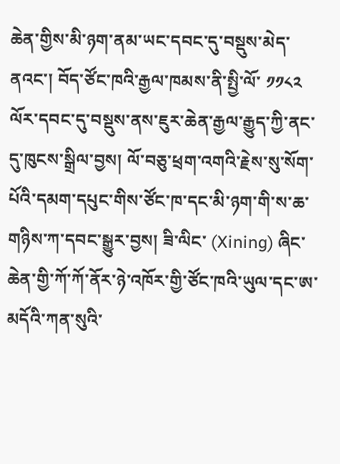ཆེན་གྱིས་མི་ཉག་ནམ་ཡང་དབང་དུ་བསྡུས་མེད་ནའང་། བོད་ཙོང་ཁའི་རྒྱལ་ཁམས་ནི་སྤྱི་ལོ་ ༡༡༨༢ ལོར་དབང་དུ་བསྡུས་ནས་ཇུར་ཆེན་རྒྱལ་རྒྱུད་ཀྱི་ནང་དུ་ཁུངས་སྒྲིལ་བྱས། ལོ་བཅུ་ཕྲག་འགའི་རྗེས་སུ་སོག་པོའི་དམག་དཔུང་གིས་ཙོང་ཁ་དང་མི་ཉག་གི་ས་ཆ་གཉིས་ཀ་དབང་སྒྱུར་བྱས། ཟི་ལིང་ (Xining) ཞིང་ཆེན་གྱི་ཀོ་ཀོ་ནོར་ཉེ་འཁོར་གྱི་ཙོང་ཁའི་ཡུལ་དང་ཨ་མདོའི་ཀན་སུའི་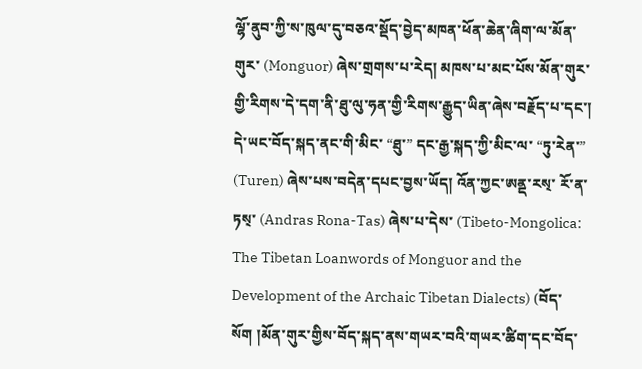ལྷོ་ནུབ་ཀྱི་ས་ཁུལ་དུ་བཅའ་སྡོད་བྱེད་མཁན་ཕོན་ཆེན་ཞིག་ལ་མོན་གུར་ (Monguor) ཞེས་གྲགས་པ་རེད། མཁས་པ་མང་པོས་མོན་གུར་གྱི་རིགས་དེ་དག་ནི་ཐུ་ལུ་ཧན་གྱི་རིགས་རྒྱུད་ཡིན་ཞེས་བརྗོད་པ་དང་། དེ་ཡང་བོད་སྐད་ནང་གི་མིང་ “ཐུ་” དང་རྒྱ་སྐད་ཀྱི་མིང་ལ་ “ཏུ་རེན་” (Turen) ཞེས་པས་བདེན་དཔང་བྱས་ཡོད། འོན་ཀྱང་ཨནྡ་རས྄་ རོ་ན་ཏས྄་ (Andras Rona-Tas) ཞེས་པ་དེས་ (Tibeto-Mongolica: The Tibetan Loanwords of Monguor and the Development of the Archaic Tibetan Dialects) (བོད་སོག །མོན་གུར་གྱིས་བོད་སྐད་ནས་གཡར་བའི་གཡར་ཚིག་དང་བོད་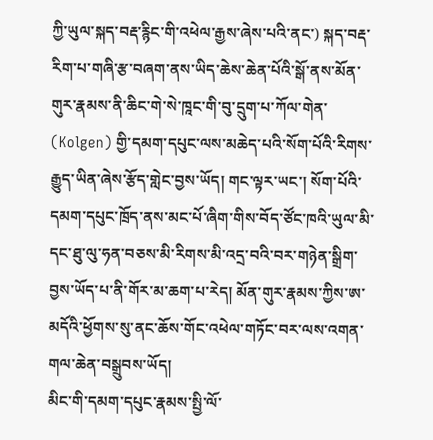ཀྱི་ཡུལ་སྐད་བརྡ་རྙིང་གི་འཕེལ་རྒྱས་ཞེས་པའི་ནང་) སྐད་བརྡ་རིག་པ་གཞི་རྩ་བཞག་ནས་ཡིད་ཆེས་ཆེན་པོའི་སྒོ་ནས་མོན་གུར་རྣམས་ནི་ཆིང་གེ་སེ་ཁཱང་གི་བུ་དྲུག་པ་ཀོལ་གེན་ (Kolgen) གྱི་དམག་དཔུང་ལས་མཆེད་པའི་སོག་པོའི་རིགས་རྒྱུད་ཡིན་ཞེས་རྩོད་གླེང་བྱས་ཡོད། གང་ལྟར་ཡང་། སོག་པོའི་དམག་དཔུང་ཁྲོད་ནས་མང་པོ་ཞིག་གིས་བོད་ཙོང་ཁའི་ཡུལ་མི་དང་ཐུ་ལུ་ཧན་བཅས་མི་རིགས་མི་འདྲ་བའི་བར་གཉེན་སྒྲིག་བྱས་ཡོད་པ་ནི་གོར་མ་ཆག་པ་རེད། མོན་གུར་རྣམས་ཀྱིས་ཨ་མདོའི་ཕྱོགས་སུ་ནང་ཆོས་གོང་འཕེལ་གཏོང་བར་ལས་འགན་གལ་ཆེན་བསྒྲུབས་ཡོད།
མིང་གི་དམག་དཔུང་རྣམས་སྤྱི་ལོ་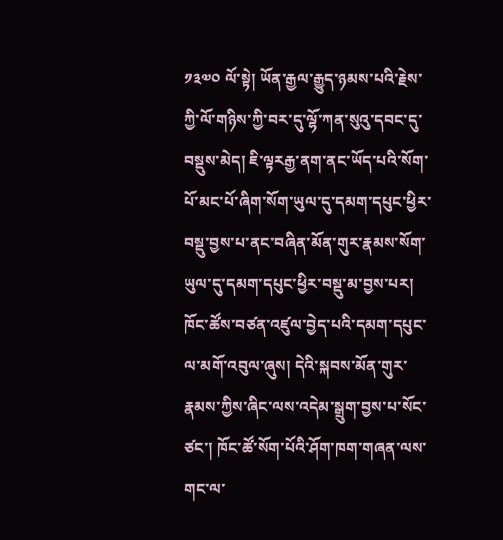༡༣༧༠ ལོ་སྟེ། ཡོན་རྒྱལ་རྒྱུད་ཉམས་པའི་རྗེས་ཀྱི་ལོ་གཉིས་ཀྱི་བར་དུ་ལྷོ་ཀན་སུའུ་དབང་དུ་བསྡུས་མེད། ཇི་ལྟརརྒྱ་ནག་ནང་ཡོད་པའི་སོག་པོ་མང་པོ་ཞིག་སོག་ཡུལ་དུ་དམག་དཔུང་ཕྱིར་བསྡུ་བྱས་པ་ནང་བཞིན་མོན་གུར་རྣམས་སོག་ཡུལ་དུ་དམག་དཔུང་ཕྱིར་བསྡུ་མ་བྱས་པར། ཁོང་ཚོས་བཙན་འཛུལ་བྱེད་པའི་དམག་དཔུང་ལ་མགོ་འབུལ་ཞུས། དེའི་སྐབས་མོན་གུར་རྣམས་ཀྱིས་ཞིང་ལས་འདེམ་སྒྲུག་བྱས་པ་སོང་ཙང་། ཁོང་ཚོ་སོག་པོའི་ཤོག་ཁག་གཞན་ལས་གང་ལ་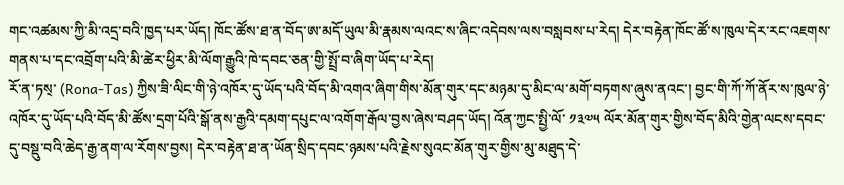གང་འཚམས་ཀྱི་མི་འདྲ་བའི་ཁྱད་པར་ཡོད། ཁོང་ཚོས་ཐ་ན་བོད་ཨ་མདོ་ཡུལ་མི་རྣམས་ལའང་ས་ཞིང་འདེབས་ལས་བསླབས་པ་རེད། དེར་བརྟེན་ཁོང་ཚོ་ས་ཁུལ་དེར་རང་འཇགས་གནས་པ་དང་འབྲོག་པའི་མི་ཚེར་ཕྱིར་མི་ལོག་རྒྱུའི་ཁེ་དབང་ཅན་གྱི་སྤྲོ་བ་ཞིག་ཡོད་པ་རེད།
རོ་ན་ཏས྄་ (Rona-Tas) ཀྱིས་ཟི་ལིང་གི་ཉེ་འཁོར་དུ་ཡོད་པའི་བོད་མི་འགའ་ཞིག་གིས་མོན་གུར་དང་མཉམ་དུ་མིང་ལ་མགོ་བཏགས་ཞུས་ནའང་། བྱང་གི་ཀོ་ཀོ་ནོར་ས་ཁུལ་ཉེ་འཁོར་དུ་ཡོད་པའི་བོད་མི་ཚོས་དྲག་པོའི་སྒོ་ནས་རྒྱའི་དམག་དཔུང་ལ་འགོག་རྒོལ་བྱས་ཞེས་བཤད་ཡོད། འོན་ཀྱང་སྤྱི་ལོ་ ༡༣༧༥ ལོར་མོན་གུར་གྱིས་བོད་མིའི་གྱེན་ལངས་དབང་དུ་བསྡུ་བའི་ཆེད་རྒྱ་ནག་ལ་རོགས་བྱས། དེར་བརྟེན་ཐ་ན་ཡོན་སྲིད་དབང་ཉམས་པའི་རྗེས་སུའང་མོན་གུར་གྱིས་མུ་མཐུད་དེ་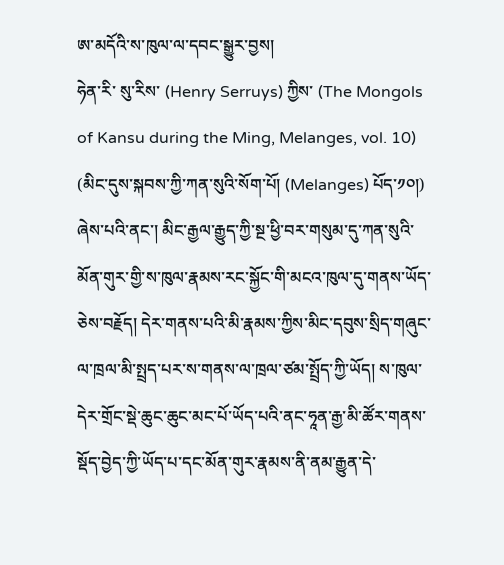ཨ་མདོའི་ས་ཁུལ་ལ་དབང་སྒྱུར་བྱས།
ཧེན་རི་ སུ་རིས་ (Henry Serruys) ཀྱིས་ (The Mongols of Kansu during the Ming, Melanges, vol. 10) (མིང་དུས་སྐབས་ཀྱི་ཀན་སུའི་སོག་པོ། (Melanges) པོད་༡༠།) ཞེས་པའི་ནང་། མིང་རྒྱལ་རྒྱུད་ཀྱི་སྔ་ཕྱི་བར་གསུམ་དུ་ཀན་སུའི་མོན་གུར་གྱི་ས་ཁུལ་རྣམས་རང་སྐྱོང་གི་མངའ་ཁུལ་དུ་གནས་ཡོད་ཅེས་བརྗོད། དེར་གནས་པའི་མི་རྣམས་ཀྱིས་མིང་དབུས་སྲིད་གཞུང་ལ་ཁྲལ་མི་སྤྲད་པར་ས་གནས་ལ་ཁྲལ་ཙམ་སྤྲོད་ཀྱི་ཡོད། ས་ཁུལ་དེར་གྲོང་སྡེ་ཆུང་ཆུང་མང་པོ་ཡོད་པའི་ནང་ཧཱན་རྒྱ་མི་ཚོར་གནས་སྡོད་བྱེད་ཀྱི་ཡོད་པ་དང་མོན་གུར་རྣམས་ནི་ནམ་རྒྱུན་དེ་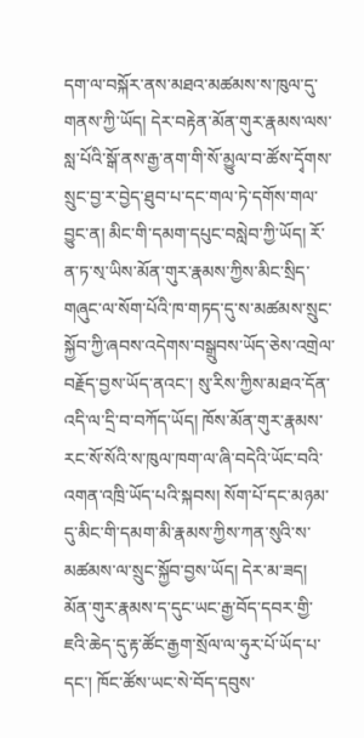དག་ལ་བསྐོར་ནས་མཐའ་མཚམས་ས་ཁུལ་དུ་གནས་ཀྱི་ཡོད། དེར་བརྟེན་མོན་གུར་རྣམས་ལས་སླ་པོའི་སྒོ་ནས་རྒྱ་ནག་གི་སོ་མྱུལ་བ་ཚོས་དྭོགས་སྲུང་བྱ་ར་བྱེད་ཐུབ་པ་དང་གལ་ཏེ་དགོས་གལ་བྱུང་ན། མིང་གི་དམག་དཔུང་བསླེབ་ཀྱི་ཡོད། རོ་ན་ཏ་ས྄་ཡིས་མོན་གུར་རྣམས་ཀྱིས་མིང་སྲིད་གཞུང་ལ་སོག་པོའི་ཁ་གཏད་དུ་ས་མཚམས་སྲུང་སྐྱོབ་ཀྱི་ཞབས་འདེགས་བསྒྲུབས་ཡོད་ཅེས་འགྲེལ་བརྗོད་བྱས་ཡོད་ནའང་། སུ་རིས་ཀྱིས་མཐའ་དོན་འདི་ལ་དྲི་བ་བཀོད་ཡོད། ཁོས་མོན་གུར་རྣམས་རང་སོ་སོའི་ས་ཁུལ་ཁག་ལ་ཞི་བདེའི་ཡོང་བའི་འགན་འཁྲི་ཡོད་པའི་སྐབས། སོག་པོ་དང་མཉམ་དུ་མིང་གི་དམག་མི་རྣམས་ཀྱིས་ཀན་སུའི་ས་མཚམས་ལ་སྲུང་སྐྱོབ་བྱས་ཡོད། དེར་མ་ཟད། མོན་གུར་རྣམས་ད་དུང་ཡང་རྒྱ་བོད་དབར་གྱི་ཇའི་ཆེད་དུ་རྟ་ཚོང་རྒྱག་སྲོལ་ལ་ཧུར་པོ་ཡོད་པ་དང་། ཁོང་ཚོས་ཡང་སེ་བོད་དབུས་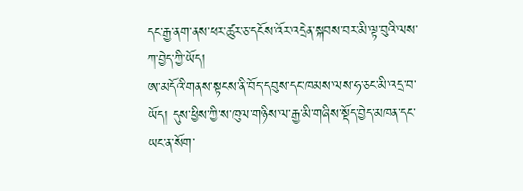དང་རྒྱ་ནག་ནས་ཕར་ཚུར་ཅ་དངོས་འོར་འདྲེན་སྐབས་བར་མི་ལྟ་བུའི་ལས་ཀ་བྱེད་ཀྱི་ཡོད།
ཨ་མདོའི་གནས་སྟངས་ནི་བོད་དབུས་དང་ཁམས་ལས་ཧ་ཅང་མི་འདྲ་བ་ཡོད། དུས་ཕྱིས་ཀྱི་ས་ཁུལ་གཉིས་ལ་རྒྱ་མི་གཞིས་སྡོད་བྱེད་མཁན་དང་ཡང་ན་སོག་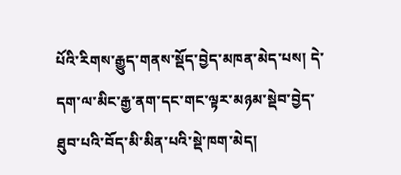པོའི་རིགས་རྒྱུད་གནས་སྡོད་བྱེད་མཁན་མེད་པས། དེ་དག་ལ་མིང་རྒྱ་ནག་དང་གང་ལྟར་མཉམ་སྡེབ་བྱེད་ཐུབ་པའི་བོད་མི་མིན་པའི་སྡེ་ཁག་མེད།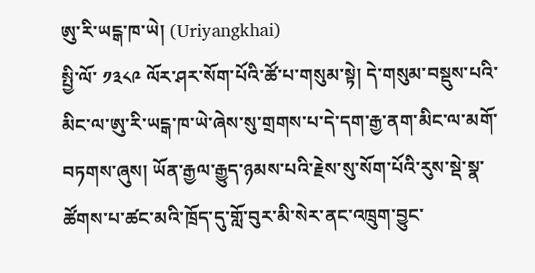ཨུ་རི་ཡངྒ་ཁ་ཡེ། (Uriyangkhai)
སྤྱི་ལོ་ ༡༣༨༩ ལོར་ཤར་སོག་པོའི་ཚོ་པ་གསུམ་སྟེ། དེ་གསུམ་བསྡུས་པའི་མིང་ལ་ཨུ་རི་ཡངྒ་ཁ་ཡེ་ཞེས་སུ་གྲགས་པ་དེ་དག་རྒྱ་ནག་མིང་ལ་མགོ་བཏགས་ཞུས། ཡོན་རྒྱལ་རྒྱུད་ཉམས་པའི་རྗེས་སུ་སོག་པོའི་རུས་སྡེ་སྣ་ཚོགས་པ་ཚང་མའི་ཁྲོད་དུ་གློ་བུར་མི་སེར་ནང་འཁྲུག་བྱུང་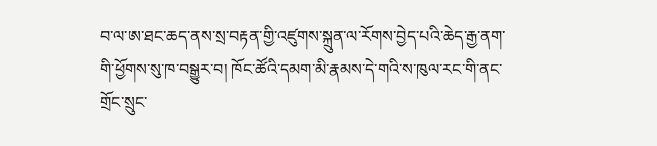བ་ལ་ཨ་ཐང་ཆད་ནས་སྲ་བརྟན་གྱི་འཛུགས་སྐྲུན་ལ་རོགས་བྱེད་པའི་ཆེད་རྒྱ་ནག་གི་ཕྱོགས་སུ་ཁ་བསྒྱུར་བ། ཁོང་ཚོའི་དམག་མི་རྣམས་དེ་གའི་ས་ཁུལ་རང་གི་ནང་གྲོང་སྲུང་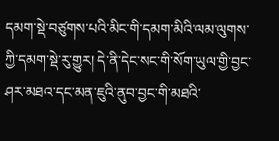དམག་སྡེ་བཙུགས་པའི་མིང་གི་དམག་མིའི་ལམ་ལུགས་ཀྱི་དམག་སྡེ་རུ་གྱུར། དེ་ནི་དེང་སང་གི་སོག་ཡུལ་གྱི་བྱང་ཤར་མཐའ་དང་མན་ཇུའི་ནུབ་བྱང་གི་མཐའི་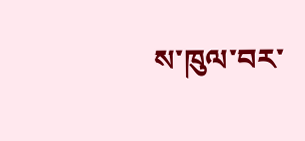ས་ཁུལ་བར་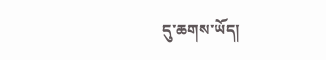དུ་ཆགས་ཡོད།